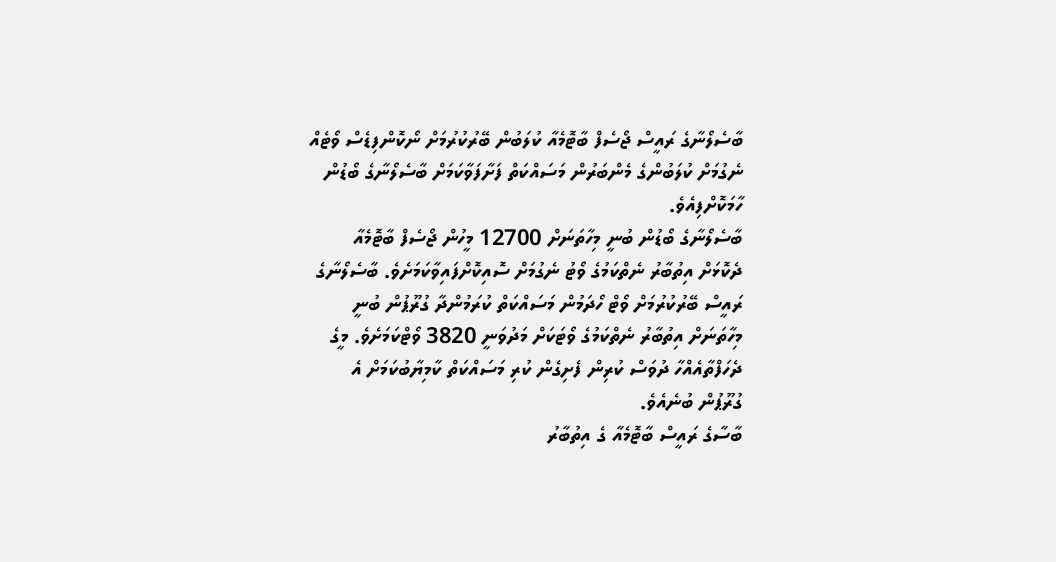ބާސެލޯނާގެ ރައީސް ޖޯސެފް ބާޓޮމެއާ ކުލަބުން ބޭރުކުރުމަށް ނޯކޮންފިޑެސް ވޯޓެއް ނެގުމަށް ކުލަބުންގެ މެންބަރުން މަސައްކަތް ފަށާފަވާކަމަށް ބާސެލޯނާގެ ބޯޑުން ހާމަކޮށްފިއެވެ.
ބާސެލޯނާގެ ބޯޑުން ބުނީ މިހާތަނަށް 12700 މީހުން ޖޯސެފް ބާޓޮމެއާ ދެކޮޅަށް އިތުބާރު ނެތްކަމުގެ ވޯޓު ނެގުމަށް ސޮއިކޮށްފައިވާކަމަށެވެ. ބާސެލޯނާގެ ރައީސް ބޭރުކުރުމަށް ވޯޓް ހޯދަމުން މަސައްކަތް ކުރަމުންދާ ގުރޫޕުން ބުނީ މިހާތަނަށް އިތުބާރު ނެތްކަމުގެ ވޯޓަކަށް މަދުވަނީ 3820 ވޯޓްކަމަށެވެ. މީގެ ދެހަފްތާއެއްހާ ދުވަސް ކުރިން ފެށިގެން ކުރި މަސައްކަތް ކާމިޔާބުކަމަށް އެ ގުރޫޕުން ބުނެއެވެ.
ބާސާގެ ރައީސް ބާޓޮމެއާ ގެ އިތުބާރު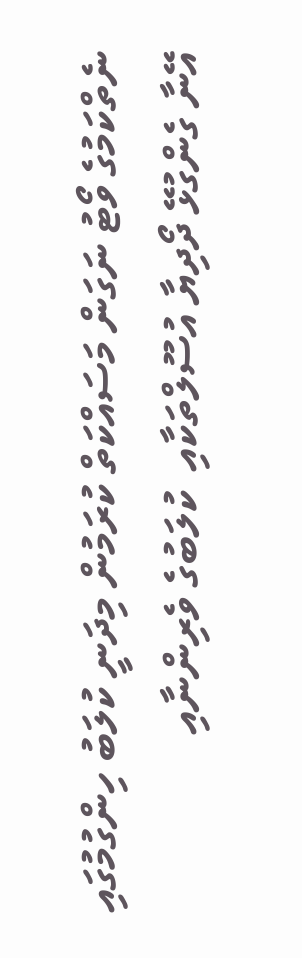ނެތްކަމުގެ ވޯޓު ނަގަން މަސައްކަތް ކުރަމުން މިދަނީ ކުލަބު ހިންގުމުގައި އޭނާ ގެންގުޅޭ ދޯދިޔާ އުސޫލްތަކާއި  ކުލަބުގެ ވެރިންނާއި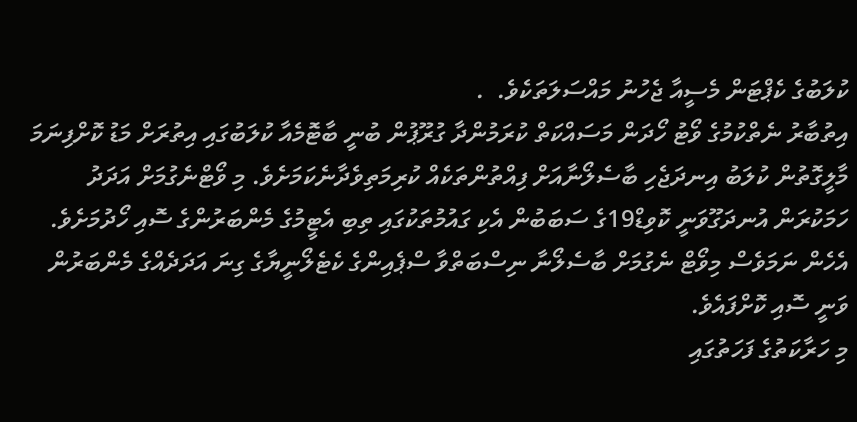ކުލަބުގެ ކެޕްޓަން މެސީއާ ޖެހުނު މައްސަލަތަކެވެ.  .
އިތުބާރު ނެތްކުމުގެ ވޯޓު ހޯދަން މަސައްކަތް ކުރަމުންދާ ގުރޫޕުން ބުނީ ބާޓޮމެއާ ކުލަބުގައި އިތުރަށް މަޑު ކޮށްފިނަމަ މާލީގޮތުން ކުލަބު އިނދަޖެހި ބާސެލޯނާއަށް ފިއްތުންތަކެއް ކުރިމަތިވެދާނެކަމަށެވެ. މި ވޯޓްނެގުމަށް އަދަދު ހަމަކުރަން އުނދަގޫވަނީ ކޮވިޑް19ގެ ސަބަބުން އެކި ގައުމުތަކުގައި ތިބި އެޓީމުގެ މެންބަރުންގެ ސޮއި ހޯދުމަށެވެ. އެހެން ނަމަވެސް މިވޯޓް ނެގުމަށް ބާސެލޯނާ ނިސްބަތްވާ ސްޕެއިންގެ ކެޓެލޯނީޔާގެ ގިނަ އަދަދެއްގެ މެންބަރުން ވަނީ ސޮއި ކޮށްފައެވެ.
މި ހަރާކަތުގެ ފަހަތުގައި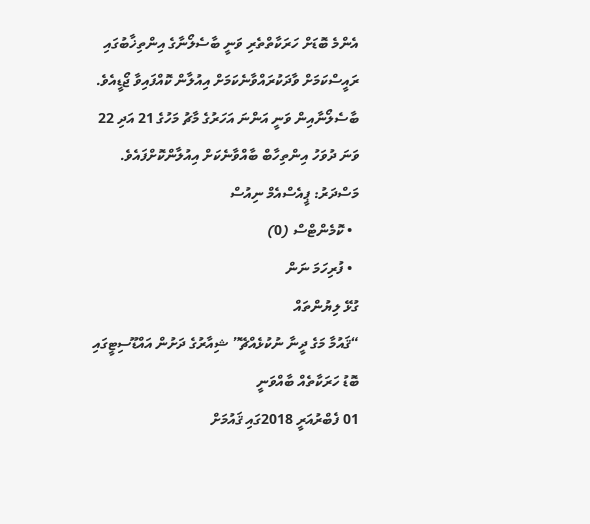އެންމެ ބޮޑަށް ހަރަކާތްތެރި ވަނީ ބާސެލޯނާގެ އިންތިޚާބުގައި ރައީސްކަމަށް ވާދަކުރައްވާނެކަމަށް އިއުލާން ކޮއްފައިވާ ޖޯޑީއެވެ. ބާސެލޯނާއިން ވަނީ އަންނަ އަހަރުގެ މާޗު މަހުގެ 21 އަދި 22 ވަނަ ދުވަހު އިންތިހާބް ބާއްވާނެކަށް އިއުލާންކޮށްފައެވެ.
މަސްދަރު: ޕީއެސްއެމް ނިއުސް
  • ކޮމެންޓްސް (0)
  • ފުރިހަމަ ނަން
ގުޅޭ ލިޔުންތައް
“ޤައުމާ މަގެ ދީނާ ނުކުޅެއްޗޭ” ޝިއާރުގެ ދަށުން އައްޑޫސިޓީގައި ބޮޑު ހަރަކާތެއް ބާއްވަނީ
01 ފެބްރުއަރީ 2018ގައި ޤައުމަށް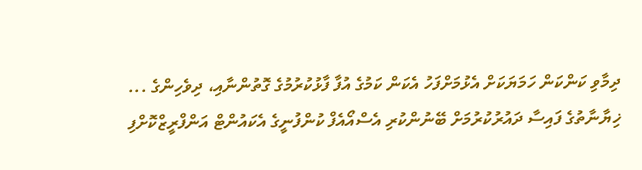ދިމާވި ކަންކަން ހަމަޔަކަށް އެޅުމަށްފަހު އެކަން ކަމުގެ އުފާ ފާޅުކުރުމުގެ ގޮތުންނާއި، ދިވެހިންގެ ...
ޚިޔާނާތުގެ ފައިސާ ދައުރުކުރުމަށް ބޭނުންކުރި އެސްއޯއެފް ކުންފުނީގެ އެކައުންޓް އަންފްރީޒްކޮށްފި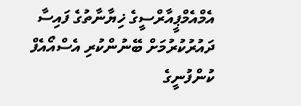އެމްއެމްޕީއާރްސީގެ ޚިޔާނާތުގެ ފައިސާ ދައުރުކުރުމަށް ބޭނުންކުރި އެސްއޯއެފް ކުންފުނީގެ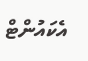އެކައުންޓް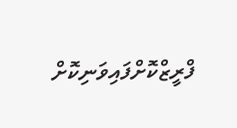ފްރީޒްކޮށްފައިވަނިކޮށް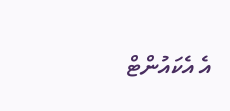އެ އެކައުންޓް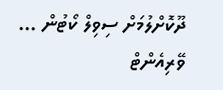ދޫކޮށްލުމަށް ސިވިލް ކޯޓުން ...
ވޭރިއެންޓް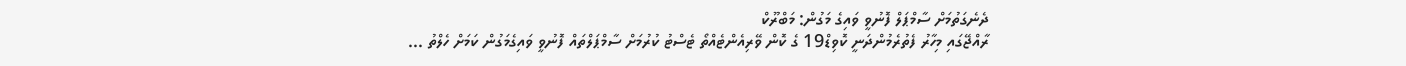ދެނެގަތުމަށް ސާމްޕަލް ފޮނުވީ ވައިގެ މަގުން: މަބްރޫކް
ރާއްޖޭގައި މިހާރު ފެތުރެމުންދަނީ ކޮވިޑް19 ގެ ކޮން ވޭރިއެންޓެއްތޯ ޓެސްޓު ކުރުމަށް ސާމްޕަލްތައް ފޮނުވީ ވައިގެމަގުން ކަމަށް ހެލްތު ...